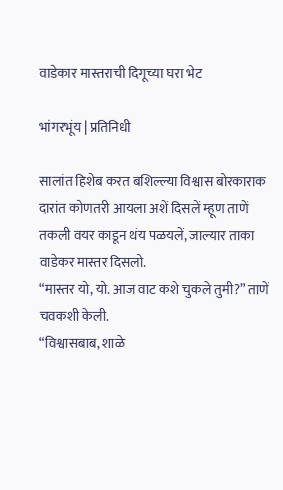वाडेकार मास्तराची दिगूच्या घरा भेट

भांगरभूंय | प्रतिनिधी

सालांत हिशेब करत बशिल्ल्या विश्वास बोरकाराक दारांत कोणतरी आयला अशें दिसलें म्हूण ताणें तकली वयर काडून थंय पळयलें, जाल्यार ताका वाडेकर मास्तर दिसलो.
“मास्तर यो, यो. आज वाट कशे चुकले तुमी?” ताणें चवकशी केली.
“विश्वासबाब, शाळे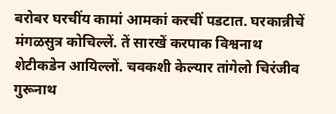बरोबर घरचींय कामां आमकां करचीं पडटात. घरकान्नीचें मंगळसुत्र कोचिल्लें. तें सारखें करपाक विश्वनाथ शेटीकडेन आयिल्लों. चवकशी केल्यार तांगेलो चिरंजीव गुरूनाथ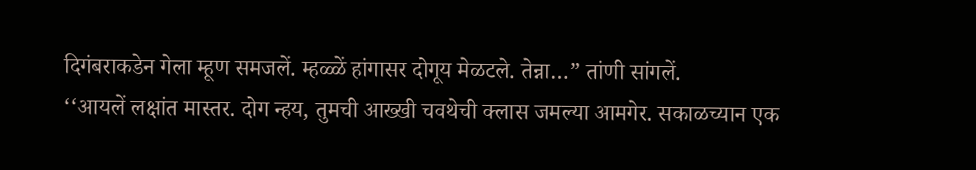दिगंबराकडेन गेला म्हूण समजलें. म्हळ्ळें हांगासर दोगूय मेळटले. तेन्ना…” तांणी सांगलें.
‘‘आयलें लक्षांत मास्तर. दोग न्हय, तुमची आख्खी चवथेची क्लास जमल्या आमगेर. सकाळच्यान एक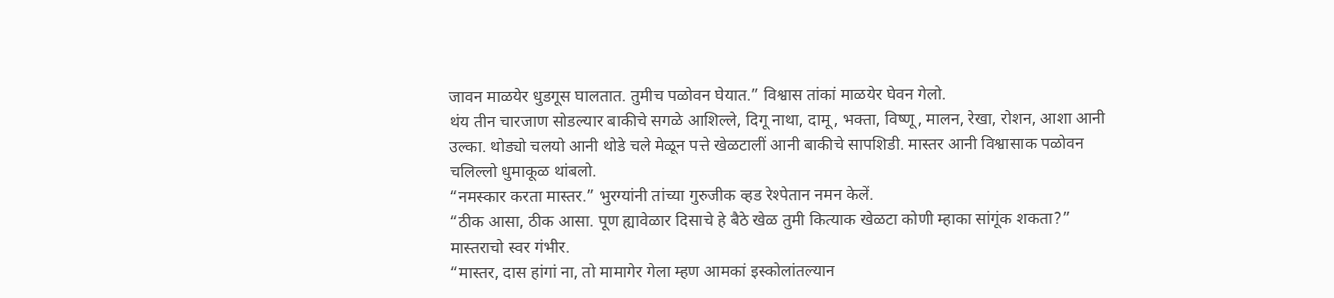जावन माळयेर धुडगूस घालतात. तुमीच पळोवन घेयात.” विश्वास तांकां माळयेर घेवन गेलो.
थंय तीन चारजाण सोडल्यार बाकीचे सगळे आशिल्ले, दिगू नाथा, दामू, भक्ता, विष्णू, मालन, रेखा, रोशन, आशा आनी उल्का. थोड्यो चलयो आनी थोडे चले मेळून पत्ते खेळटालीं आनी बाकीचे सापशिडी. मास्तर आनी विश्वासाक पळोवन चलिल्लो धुमाकूळ थांबलो.
“नमस्कार करता मास्तर.” भुरग्यांनी तांच्या गुरुजीक व्हड रेश्पेतान नमन केलें.
“ठीक आसा, ठीक आसा. पूण ह्यावेळार दिसाचे हे बैठे खेळ तुमी कित्याक खेळटा कोणी म्हाका सांगूंक शकता?” मास्तराचो स्वर गंभीर.
“मास्तर, दास हांगां ना, तो मामागेर गेला म्हण आमकां इस्कोलांतल्यान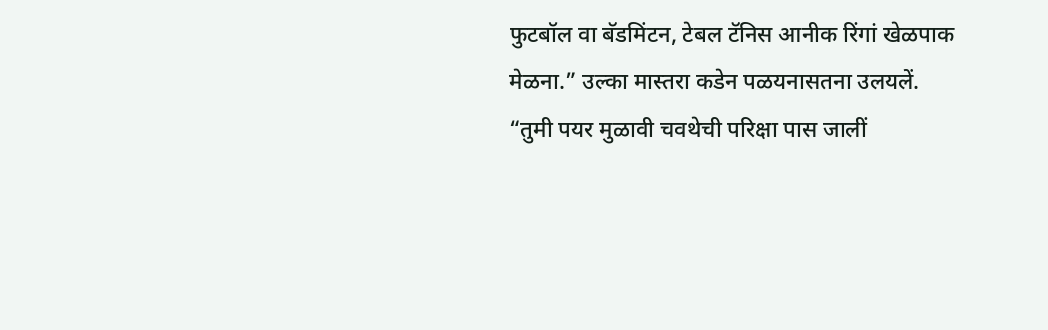फुटबॉल वा बॅडमिंटन, टेबल टॅनिस आनीक रिंगां खेळपाक मेळना.” उल्का मास्तरा कडेन पळयनासतना उलयलें.
“तुमी पयर मुळावी चवथेची परिक्षा पास जालीं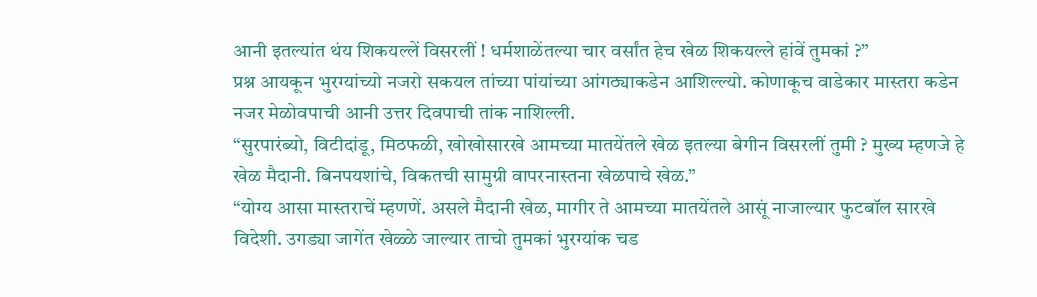आनी इतल्यांत थंय शिकयल्लें विसरलीं ! धर्मशाळेंतल्या चार वर्सांत हेच खेळ शिकयल्ले हांवें तुमकां ?”
प्रश्न आयकून भुरग्यांच्यो नजरो सकयल तांच्या पांयांच्या आंगठ्याकडेन आशिल्ल्यो. कोणाकूच वाडेकार मास्तरा कडेन नजर मेळोवपाची आनी उत्तर दिवपाची तांक नाशिल्ली.
“सुरपारंब्यो, विटीदांडू, मिठफळी, खोखोसारखे आमच्या मातयेंतले खेळ इतल्या बेगीन विसरलीं तुमी ? मुख्य म्हणजे हे खेळ मैदानी. बिनपयशांचे, विकतची सामुग्री वापरनास्तना खेळपाचे खेळ.”
“योग्य आसा मास्तराचें म्हणणें. असले मैदानी खेळ, मागीर ते आमच्या मातयेंतले आसूं नाजाल्यार फुटबॉल सारखे विदेशी. उगड्या जागेंत खेळ्ळे जाल्यार ताचो तुमकां भुरग्यांक चड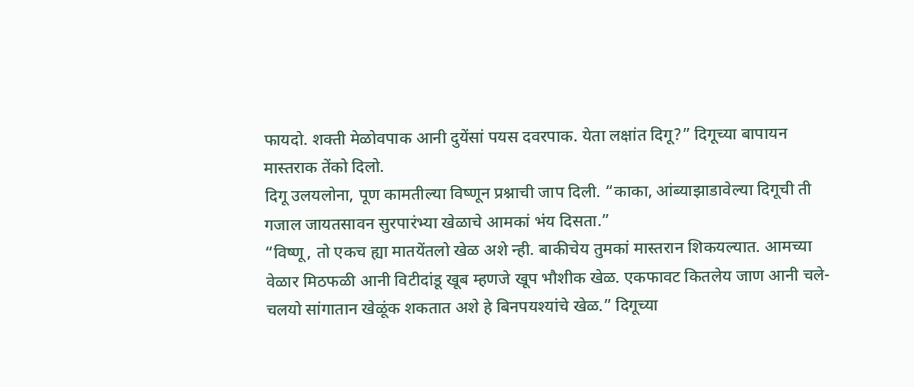फायदो. शक्ती मेळोवपाक आनी दुयेंसां पयस दवरपाक. येता लक्षांत दिगू?” दिगूच्या बापायन मास्तराक तेंको दिलो.
दिगू उलयलोना, पूण कामतील्या विष्णून प्रश्नाची जाप दिली. “काका, आंब्याझाडावेल्या दिगूची ती गजाल जायतसावन सुरपारंभ्या खेळाचे आमकां भंय दिसता.”
“विष्णू, तो एकच ह्या मातयेंतलो खेळ अशे न्ही. बाकीचेय तुमकां मास्तरान शिकयल्यात. आमच्या वेळार मिठफळी आनी विटीदांडू खूब म्हणजे खूप भौशीक खेळ. एकफावट कितलेय जाण आनी चले-चलयो सांगातान खेळूंक शकतात अशे हे बिनपयश्यांचे खेळ.” दिगूच्या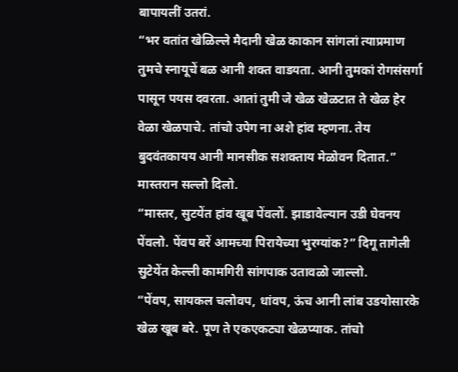बापायलीं उतरां.
“भर वतांत खेळिल्ले मैदानी खेळ काकान सांगलां त्याप्रमाण तुमचे स्नायूचें बळ आनी शक्त वाडयता. आनी तुमकां रोगसंसर्गा पासून पयस दवरता. आतां तुमी जे खेळ खेळटात ते खेळ हेर वेळा खेळपाचे. तांचो उपेग ना अशे हांव म्हणना. तेय बुदवंतकायय आनी मानसीक सशक्ताय मेळोवन दितात.” मास्तरान सल्लो दिलो.
“मास्तर, सुटयेंत हांव खूब पेंवलों. झाडावेल्यान उडी घेवनय पेंवलो. पेंवप बरें आमच्या पिरायेच्या भुरग्यांक?” दिगू तागेली सुटेयेंत केल्ली कामगिरी सांगपाक उतावळो जाल्लो.
“पेंवप, सायकल चलोवप, धांवप, ऊंच आनी लांब उडयोसारके खेळ खूब बरे. पूण ते एकएकट्या खेळप्याक. तांचो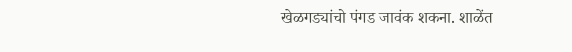खेळगड्यांचो पंगड जावंक शकना. शाळेंत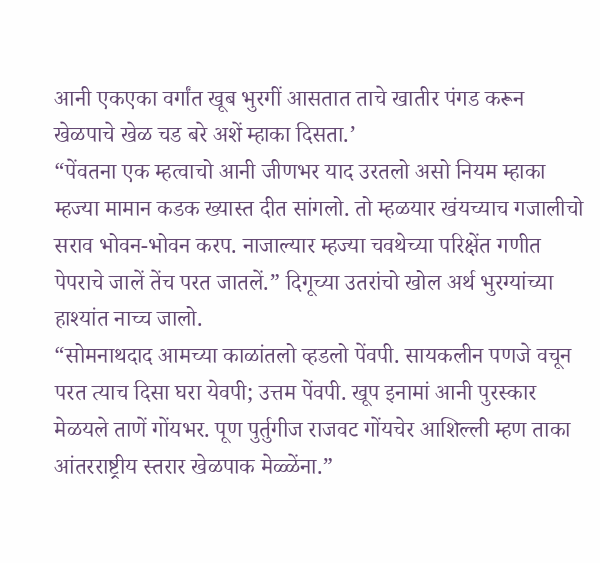आनी एकएका वर्गांत खूब भुरगीं आसतात ताचे खातीर पंगड करून खेळपाचे खेळ चड बरे अशें म्हाका दिसता.’
“पेंवतना एक म्हत्वाचो आनी जीणभर याद उरतलो असो नियम म्हाका म्हज्या मामान कडक ख्यास्त दीत सांगलो. तो म्हळयार खंयच्याच गजालीचो सराव भोवन-भोवन करप. नाजाल्यार म्हज्या चवथेच्या परिक्षेंत गणीत पेपराचे जालें तेंच परत जातलें.” दिगूच्या उतरांचो खोल अर्थ भुरग्यांच्या हाश्यांत नाच्च जालो.
“सोमनाथदाद आमच्या काळांतलो व्हडलो पेंवपी. सायकलीन पणजे वचून परत त्याच दिसा घरा येवपी; उत्तम पेंवपी. खूप इनामां आनी पुरस्कार मेळयले ताणें गोंयभर. पूण पुर्तुगीज राजवट गोंयचेर आशिल्ली म्हण ताका आंतरराष्ट्रीय स्तरार खेळपाक मेळ्ळेंना.”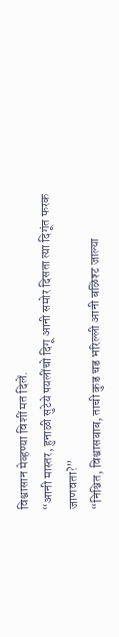विश्वासान मेव्हण्या विशीं मत दिलें.
“आनी मास्तर, हुनाळी सुटेये पयलींचो दिगू आनी समोर दिसता त्या दिगूंत फरक जाणवता?”
“निश्चित, विश्वासबाब, ताची कुड चड भरिल्ली आनी बळिश्ट जाल्या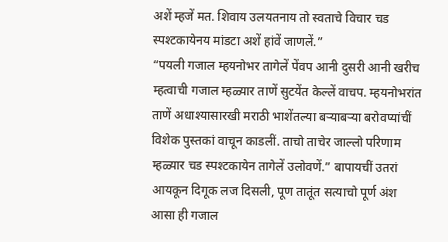अशें म्हजें मत. शिवाय उलयतनाय तो स्वताचे विचार चड स्पश्टकायेनय मांडटा अशें हांवें जाणलें.”
“पयली गजाल म्हयनोभर तागेलें पेंवप आनी दुसरी आनी खरीच म्हत्वाची गजाल म्हळ्यार ताणें सुटयेंत केल्लें वाचप. म्हयनोभरांत ताणें अधाश्यासारखी मराठी भाशेंतल्या बऱ्याबऱ्या बरोवप्यांचीं विशेक पुस्तकां वाचून काडलीं. ताचो ताचेर जाल्लो परिणाम म्हळ्यार चड स्पश्टकायेन तागेलें उलोवणें.” बापायचीं उतरां आयकून दिगूक लज दिसली, पूण तातूंत सत्याचो पूर्ण अंश आसा ही गजाल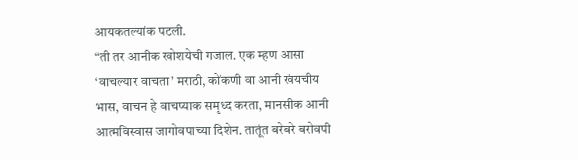आयकतल्यांक पटली.
“ती तर आनीक खोशयेची गजाल. एक म्हण आसा ‘वाचल्यार वाचता’ मराठी, कोंकणी वा आनी खंयचीय भास, वाचन हे वाचप्याक समृध्द करता, मानसीक आनी आत्मविस्वास जागोवपाच्या दिशेन. तातूंत बरेबरे बरोवपी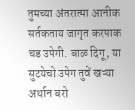तुमच्या अंतरात्मा आनीक सर्तकताय जागृत करपाक चड उपेगी. बाळ दिगू, या सुटयेचो उपेग तुवें खऱ्या अर्थान बरो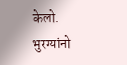केलो. भुरग्यांनो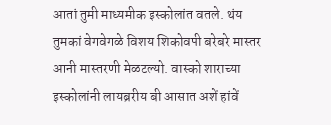आतां तुमी माध्यमीक इस्कोलांत वतले. थंय तुमकां वेगवेगळे विशय शिकोवपी बरेबरे मास्तर आनी मास्तरणी मेळटल्यो. वास्को शाराच्या इस्कोलांनी लायब्ररीय बी आसात अशें हांवें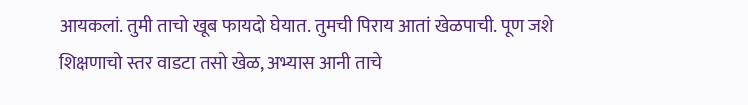आयकलां. तुमी ताचो खूब फायदो घेयात. तुमची पिराय आतां खेळपाची. पूण जशे शिक्षणाचो स्तर वाडटा तसो खेळ, अभ्यास आनी ताचे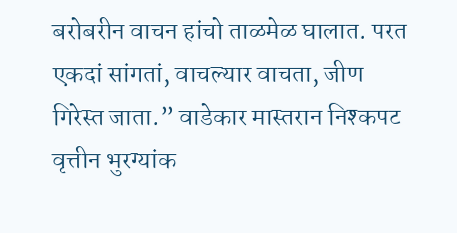बरोबरीन वाचन हांचो ताळमेळ घालात. परत एकदां सांगतां, वाचल्यार वाचता, जीण गिरेस्त जाता.” वाडेकार मास्तरान निश्कपट वृत्तीन भुरग्यांक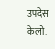उपदेस केलो.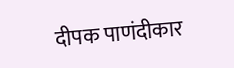दीपक पाणंदीकार